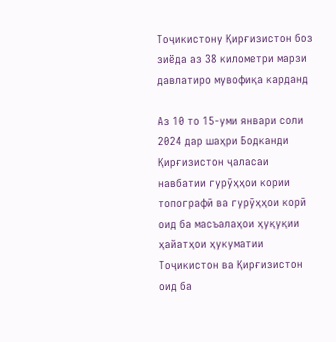Тоҷикистону Қирғизистон боз зиёда аз 38 километри марзи давлатиро мувофиқа карданд

Аз 10 то 15-уми январи соли 2024 дар шаҳри Бодканди Қирғизистон ҷаласаи навбатии гурӯҳҳои кории топографӣ ва гурӯҳҳои корӣ оид ба масъалаҳои ҳуқуқии ҳайатҳои ҳукуматии Тоҷикистон ва Қирғизистон оид ба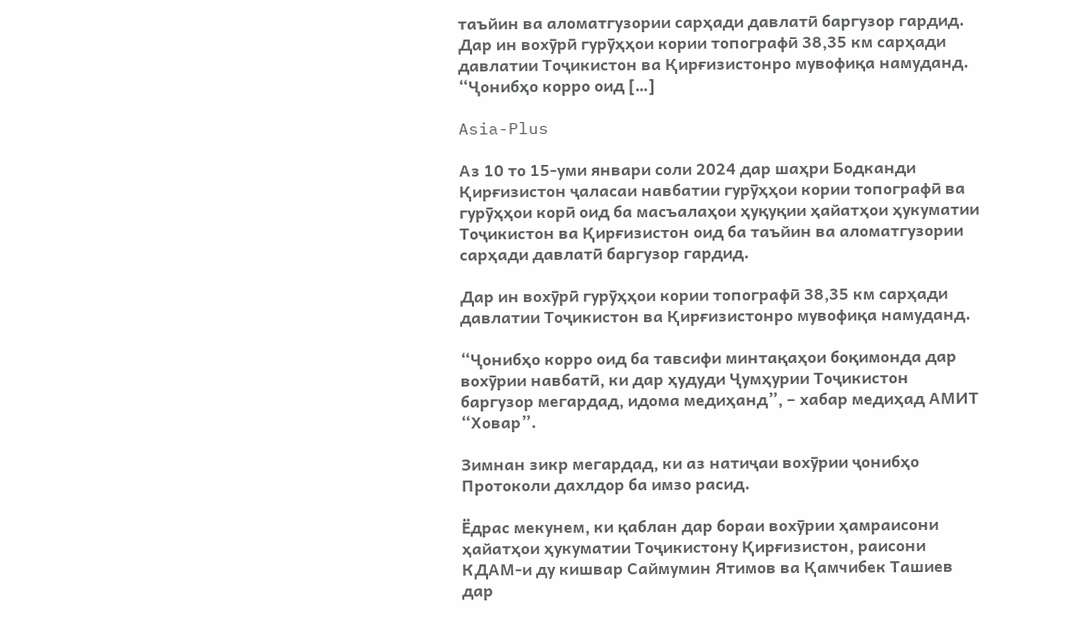таъйин ва аломатгузории сарҳади давлатӣ баргузор гардид. Дар ин вохӯрӣ гурӯҳҳои кории топографӣ 38,35 км сарҳади давлатии Тоҷикистон ва Қирғизистонро мувофиқа намуданд. “Ҷонибҳо корро оид […]

Asia-Plus

Аз 10 то 15-уми январи соли 2024 дар шаҳри Бодканди Қирғизистон ҷаласаи навбатии гурӯҳҳои кории топографӣ ва гурӯҳҳои корӣ оид ба масъалаҳои ҳуқуқии ҳайатҳои ҳукуматии Тоҷикистон ва Қирғизистон оид ба таъйин ва аломатгузории сарҳади давлатӣ баргузор гардид.

Дар ин вохӯрӣ гурӯҳҳои кории топографӣ 38,35 км сарҳади давлатии Тоҷикистон ва Қирғизистонро мувофиқа намуданд.

“Ҷонибҳо корро оид ба тавсифи минтақаҳои боқимонда дар вохӯрии навбатӣ, ки дар ҳудуди Ҷумҳурии Тоҷикистон баргузор мегардад, идома медиҳанд”, – хабар медиҳад АМИТ “Ховар”.

Зимнан зикр мегардад, ки аз натиҷаи вохӯрии ҷонибҳо Протоколи дахлдор ба имзо расид.

Ёдрас мекунем, ки қаблан дар бораи вохӯрии ҳамраисони ҳайатҳои ҳукуматии Тоҷикистону Қирғизистон, раисони КДАМ-и ду кишвар Саймумин Ятимов ва Қамчибек Ташиев дар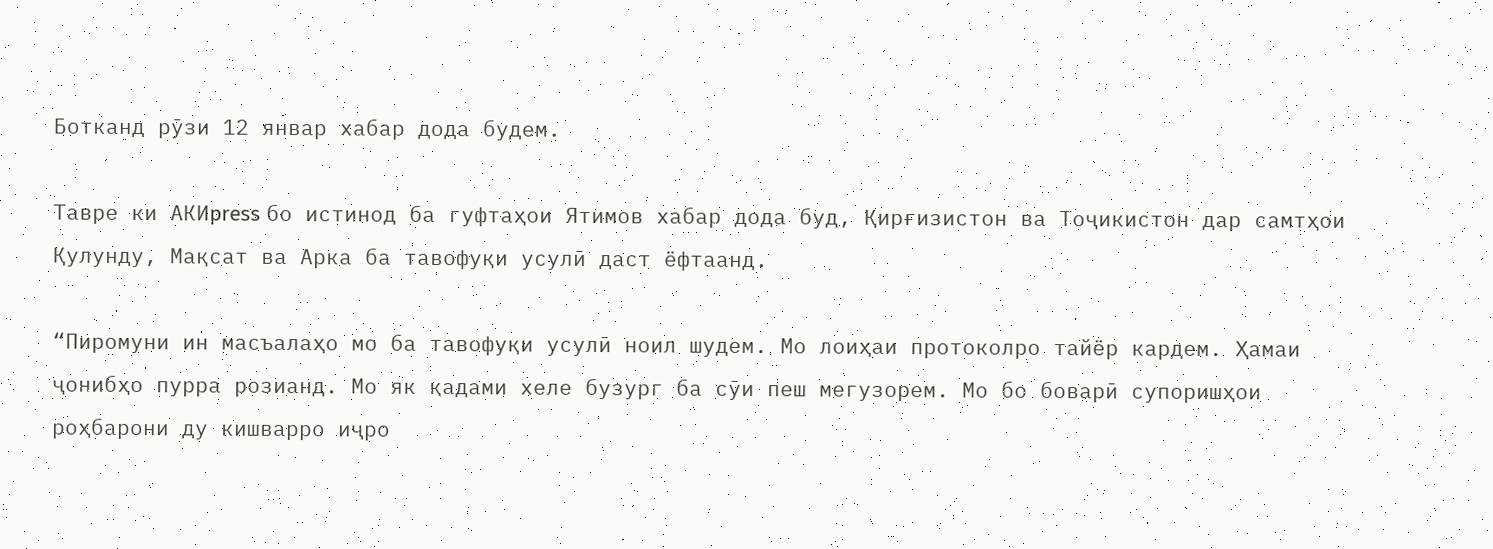Ботканд рӯзи 12 январ хабар дода будем.

Тавре ки АКИpress бо истинод ба гуфтаҳои Ятимов хабар дода буд, Қирғизистон ва Тоҷикистон дар самтҳои Қулунду, Мақсат ва Арка ба тавофуқи усулӣ даст ёфтаанд.

“Пиромуни ин масъалаҳо мо ба тавофуқи усулӣ ноил шудем. Мо лоиҳаи протоколро тайёр кардем. Ҳамаи ҷонибҳо пурра розианд. Мо як қадами хеле бузург ба сӯи пеш мегузорем. Мо бо боварӣ супоришҳои роҳбарони ду кишварро иҷро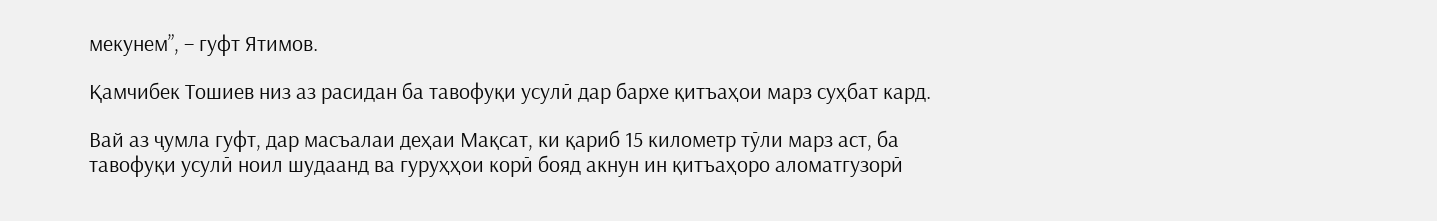мекунем”, – гуфт Ятимов.

Қамчибек Тошиев низ аз расидан ба тавофуқи усулӣ дар бархе қитъаҳои марз суҳбат кард.

Вай аз ҷумла гуфт, дар масъалаи деҳаи Мақсат, ки қариб 15 километр тӯли марз аст, ба тавофуқи усулӣ ноил шудаанд ва гуруҳҳои корӣ бояд акнун ин қитъаҳоро аломатгузорӣ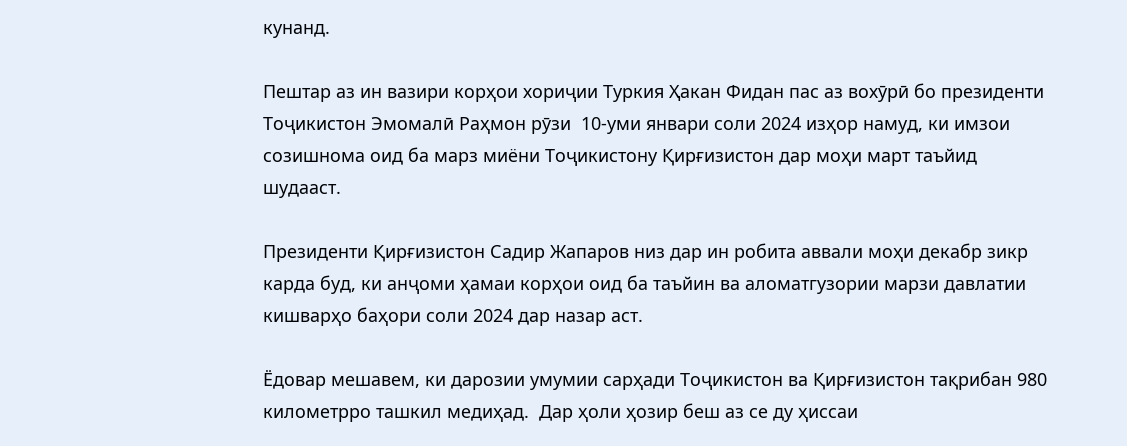кунанд.

Пештар аз ин вазири корҳои хориҷии Туркия Ҳакан Фидан пас аз вохӯрӣ бо президенти Тоҷикистон Эмомалӣ Раҳмон рӯзи  10-уми январи соли 2024 изҳор намуд, ки имзои созишнома оид ба марз миёни Тоҷикистону Қирғизистон дар моҳи март таъйид шудааст.

Президенти Қирғизистон Садир Жапаров низ дар ин робита аввали моҳи декабр зикр карда буд, ки анҷоми ҳамаи корҳои оид ба таъйин ва аломатгузории марзи давлатии кишварҳо баҳори соли 2024 дар назар аст.

Ёдовар мешавем, ки дарозии умумии сарҳади Тоҷикистон ва Қирғизистон тақрибан 980 километрро ташкил медиҳад.  Дар ҳоли ҳозир беш аз се ду ҳиссаи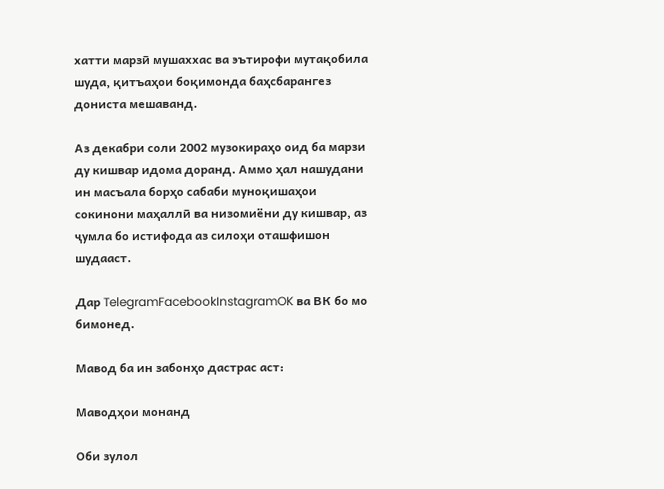хатти марзӣ мушаххас ва эътирофи мутақобила шуда, қитъаҳои боқимонда баҳсбарангез дониста мешаванд.

Аз декабри соли 2002 музокираҳо оид ба марзи ду кишвар идома доранд. Аммо ҳал нашудани ин масъала борҳо сабаби муноқишаҳои сокинони маҳаллӣ ва низомиёни ду кишвар, аз ҷумла бо истифода аз силоҳи оташфишон шудааст.

Дар TelegramFacebookInstagramOK ва ВК бо мо бимонед.

Мавод ба ин забонҳо дастрас аст:

Маводҳои монанд

Оби зулол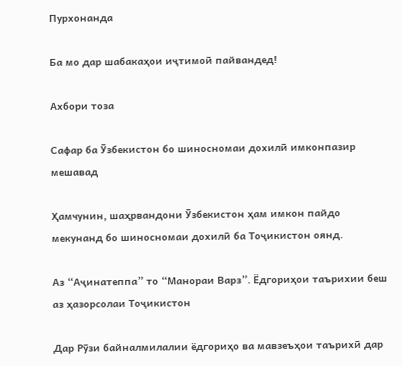Пурхонанда

Ба мо дар шабакаҳои иҷтимоӣ пайвандед!

Ахбори тоза

Сафар ба Ӯзбекистон бо шиносномаи дохилӣ имконпазир мешавад

Ҳамчунин, шаҳрвандони Ӯзбекистон ҳам имкон пайдо мекунанд бо шиносномаи дохилӣ ба Тоҷикистон оянд.

Аз “Аҷинатеппа” то “Манораи Варз”. Ёдгориҳои таърихии беш аз ҳазорсолаи Тоҷикистон

Дар Рӯзи байналмилалии ёдгориҳо ва мавзеъҳои таърихӣ дар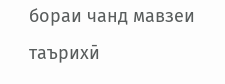бораи чанд мавзеи таърихӣ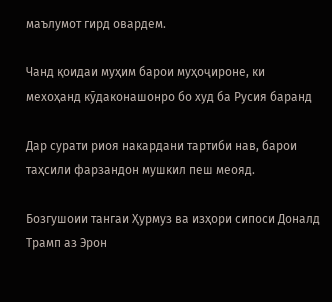маълумот гирд овардем.

Чанд қоидаи муҳим барои муҳоҷироне, ки мехоҳанд кӯдаконашонро бо худ ба Русия баранд

Дар сурати риоя накардани тартиби нав, барои таҳсили фарзандон мушкил пеш меояд.

Бозгушоии тангаи Ҳурмуз ва изҳори сипоси Доналд Трамп аз Эрон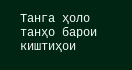Танга ҳоло танҳо барои киштиҳои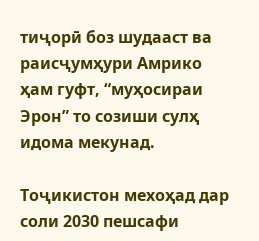тиҷорӣ боз шудааст ва раисҷумҳури Амрико ҳам гуфт, “муҳосираи Эрон” то созиши сулҳ идома мекунад.

Тоҷикистон мехоҳад дар соли 2030 пешсафи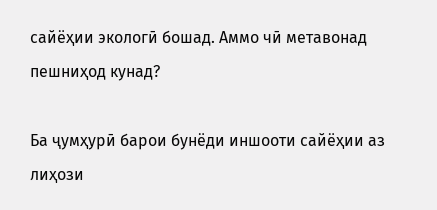сайёҳии экологӣ бошад. Аммо чӣ метавонад пешниҳод кунад?

Ба ҷумҳурӣ барои бунёди иншооти сайёҳии аз лиҳози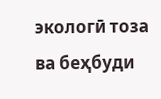экологӣ тоза ва беҳбуди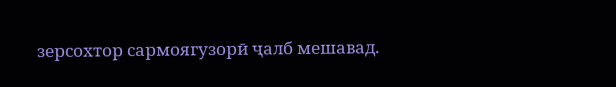зерсохтор сармоягузорӣ ҷалб мешавад.